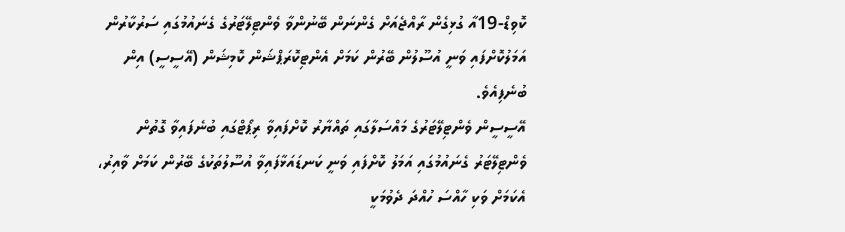ކޮވިޑް-19އާ ގުޅިގެން ރާއްޖެއަށް ގެންނަން ބޭނުންވާ ވެންޓިލޭޓަރުގެ ގެނައުމުގައި ސަރުކާރުން އަމަލުކޮށްފައި ވަނީ އުސޫލުން ބޭރުން ކަމަށް އެންޓިކޮރަޕްޝަން ކޮމިޝަން (އޭސީސީ) އިން ބުނެފިއެވެ.
އޭސީސީން ވެންޓިލޭޓަރުގެ މައްސަލާގައި ތައްޔާރު ކޮށްފައިވާ ރިޕޯޓްގައި ބުނެފައިވާ ގޮތުން ވެންޓިލޭޓަރު ގެނައުމުގައި އަމަލު ކޮށްފައި ވަނީ ކަނޑައަޅާފައިވާ އުސޫލުތަކުގެ ބޭރުން ކަމަށް ވާއިރު، އެކަމަށް ވަކި ހާއްސަ ހުއްދަ ދެވުމަކީ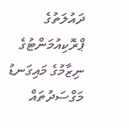ދައުލަތުގެ ޕްރޮކިއުމަންޓުގެ ނިޒާމުގެ މައިގަނޑު މަގްސަދުތައް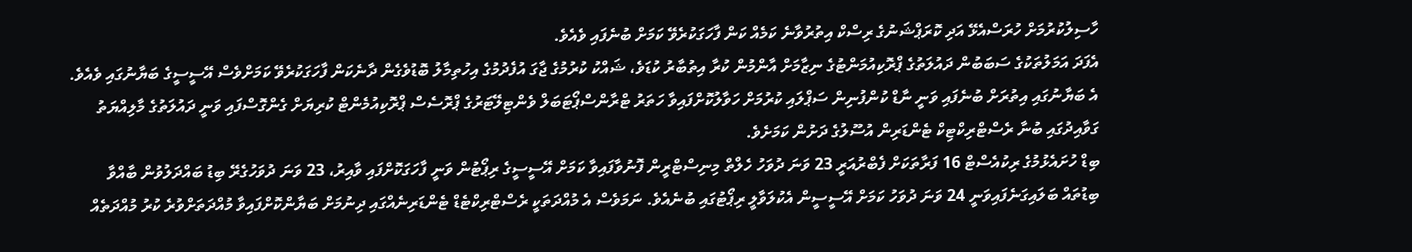ހާސިލުކުރުމަށް ހުރަސްއެޅޭ އަދި ކޮރަޕްޝަނުގެ ރިސްކް އިތުރުވާނެ ކަމެއް ކަން ފާހަގަކުރެވޭ ކަމަށް ބުނެފައި ވެއެވެ.
އެފަދަ އަމަލުތަކުގެ ސަބަބުން ދައުލަތުގެ ޕްރޮކިއުމަންޓުގެ ނިޒާމަށް އާންމުން ކުރާ އިތުބާރު ކުޑަވެ، ޝައްކު ކުރުމުގެ ޖާގަ އުފެދުމުގެ އިހުތިމާލު ބޮޑުވެގެން ދާނެކަން ފާހަގަކުރެވޭ ކަމަށްވެސް އޭސީސީގެ ބަޔާނުގައި ވެއެވެ.
އެ ބަޔާނުގައި އިތުރަށް ބުނެފައި ވަނީ ނާޑް ކުންފުނިން ސަޕްލައި ކުރުމަށް ހަވާލުކޮށްފައިވާ ހަތަރު ޓްރާންސްޕޯޓަބަލް ވެންޓިލޭޓަރުގެ ޕްރޮސެސް ޕްރޮކިއުމެންޓް ކުރިޔަށް ގެންގޮސްފައި ވަނީ ދައުލަތުގެ މާލިއްޔަތު ގަވާއިދުގައި ބުނާ ރެސްޓްރިކްޓިކް ޓެންޑަރިން އުސޫލުގެ ދަށުން ކަމަށެވެ.
ބިޑް ހުށައެޅުމުގެ ރިކުއެސްޓް 16 ފަރާތަކަށް ފެބްރުއަރީ 23 ވަނަ ދުވަހު ހެލްތް މިނިސްޓްރީން ފޮނުވާފައިވާ ކަމަށް އޭސީސީގެ ރިޕޯޓުން ވަނީ ފާހަގަކޮށްފައި ވާއިރު، 23 ވަނަ ދުވަހުގެރޭ ބިޑު ބައްދަލުވުން ބާއްވާ ބިޑުތައް ބަލައިގަނެފައިވަނީ 24 ވަނަ ދުވަހު ކަމަށް އޭސީސީން އެކުލަވާލީ ރިޕޯޓުގައި ބުނެއެވެ. ނަމަވެސް އެ މުއްދަތަކީ ރެސްޓްރިކްޓެޑް ޓެންޑަރިނެއްގައި ދިނުމަށް ބަޔާންކޮށްފައިވާ މުއްދަތަށްވުރެ ކުރު މުއްދަތެއް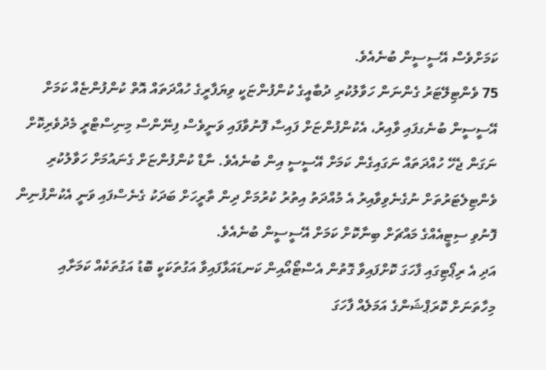ކަމަށްވެސް އޭސީސީން ބުނެއެވެ.
75 ވެންޓިލޭޓަރު ގެންނަން ހަވާލުކުރި ދުބާއީގެ ކުންފުންޏަކީ ވިޔަފާރީގެ ހުއްދަތައް އޮތް ކުންފުންޏެއް ކަމަށް އޭސީސީން ބުނެގފައި ވާއިރު، އެކުންފުންޏަށް ފައިސާ ފޮނުވާފައި ވަނީވެސް ފިނޭންސް މިނިސްޓްރީ މެދުވެރިކޮށް ނަގަން ޖެހޭ ހުއްދަތައް ނަގައިގެން ކަމަށް އޭސީސީ އިން ބުނެއެވެ. ނާޑް ކުންފުންޏަށް ގެނައުމަށް ހަވާލުކުރި ވެންޓިލެޓަރުތަށް ނުގެނެވިވާއިރު އެ މުއްދަތު އިތުރު ކުރުމަށް ދިން ތާރީހަށް ބަދަކު ގެނެސްފައި ވަނީ އެކުންފުނިން ފޮނުވި ސިޓީއެއްގެ މައްޗަށް ބިނާކޮށް ކަމަށް އޭސީސީން ބުނެއެވެ.
އަދި އެ ރިޕޯޓިގައި ފާހަގަ ކޮށްފައިވާ ގޮތުން އެސްޓޯއޯއިން ކަނޑައަޅާފައިވާ އަގުތަކަކީ ބޮޑު އަގުތަކެއް ކަމަށާއި މިހާތަނަށް ކޮރަޕްޝަންގެ އަމަލެއް ފާހަގަ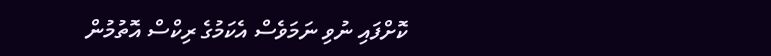ކޮށްފައި ނުވި ނަމަވެސް އެކަމުގެ ރިކްސް އޮތުމުން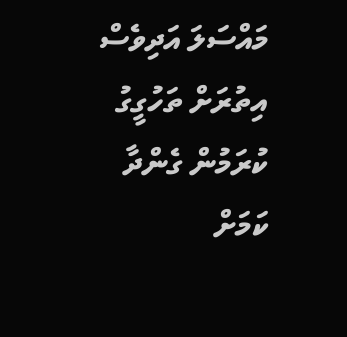މައްސަލަ އަދިވެސް އިތުރަށް ތަހުގީގު ކުރަމުން ގެންދާ ކަމަށް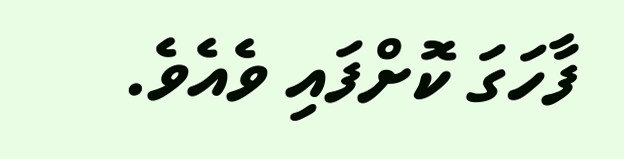ފާހަގަ ކޮށްފައި ވެއެވެ.